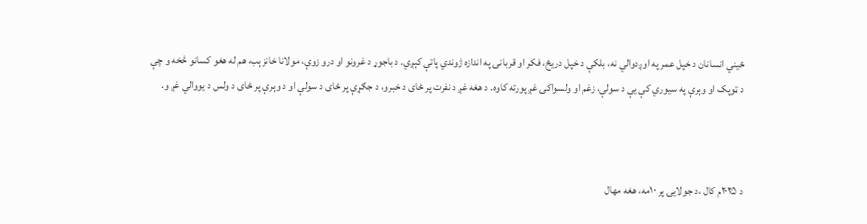ځیني انسانان د خپل عمر په اوږدوالي نه، بلکې د خپل دریځ، فکر او قربانۍ په اندازه ژوندي پاتې کېږي. د باجوړ د غرونو او درو زوې، مولانا خانزېب، هم له هغو کسانو څخه و چې د ټوپک او وېرې په سیوري کې یې د سولې، زغم او ولسواکۍ غږ پورته کاوه. د هغه غږ د نفرت پر ځای د خبرو، د جګړې پر ځای د سولې او د وېرې پر ځای د ولس د یووالي غږ و.



د ۲۰۲۵م کال ،د جولایۍ پر ۱۰مه، هغه مهال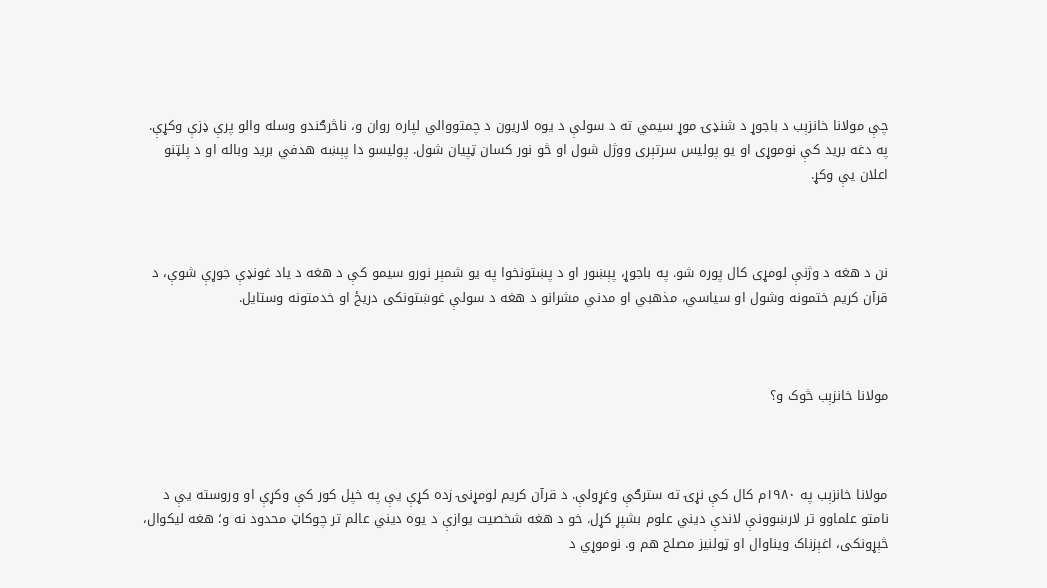چې مولانا خانزېب د باجوړ د شنډۍ موړ سیمي ته د سولې د یوه لاریون د چمتووالي لپاره روان و، ناڅرګندو وسله والو پرې ډزې وکړې. په دغه برید کې نوموړی او یو پولیس سرتېری ووژل شول او څو نور کسان ټپیان شول. پولیسو دا پېښه هدفي برید وباله او د پلټنو اعلان یې وکړ.



نن د هغه د وژنې لومړی کال پوره شو. په باجوړ، پېښور او د پښتونخوا په یو شمېر نورو سیمو کې د هغه د یاد غونډې جوړې شوې، د قرآن کریم ختمونه وشول او سیاسي، مذهبي او مدني مشرانو د هغه د سولې غوښتونکی دریځ او خدمتونه وستایل.



مولانا خانزېب څوک و؟



مولانا خانزېب په ۱۹۸۰م کال کې نړۍ ته سترګې وغړولې. د قرآن کریم لومړنۍ زده کړې یې په خپل کور کې وکړې او وروسته یې د نامتو علماوو تر لارښوونې لاندې دیني علوم بشپړ کړل. خو د هغه شخصیت یوازې د یوه دیني عالم تر چوکاټ محدود نه و؛ هغه لیکوال، څېړونکی، اغېزناک ویناوال او ټولنیز مصلح هم و. نوموړي د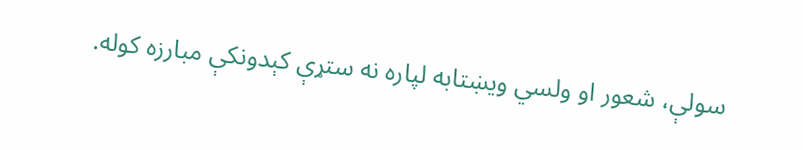سولې، شعور او ولسي ویښتابه لپاره نه ستړې کېدونکې مبارزه کوله.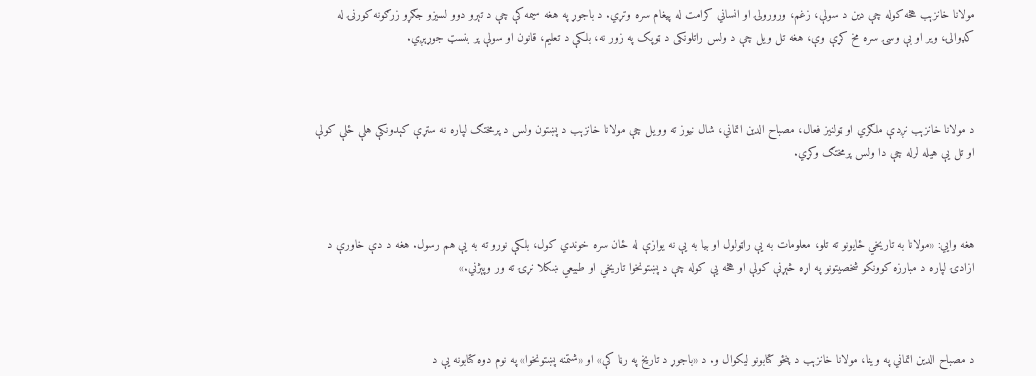مولانا خانزېب هڅه کوله چې دین د سولې، زغم، ورورولۍ او انساني کرامت له پیغام سره وتړي. د باجوړ په هغه سیمه کې چې د تېرو دوو لسیزو جګړو زرګونه کورنۍ له کډوالۍ، ویر او بې‌ وسۍ سره مخ کړې وې، هغه تل ویل چې د ولس راتلونکی د ټوپک په زور نه، بلکې د تعلیم، قانون او سولې پر بنسټ جوړېږي.



د مولانا خانزېب نږدې ملګري او ټولنیز فعال، مصباح‌ الدین اتماني، شال نیوز ته وویل چې مولانا خانزېب د پښتون ولس د پرمختګ لپاره نه ستړې کېدونکې هلې ځلې کولې او تل یې هیله لرله چې دا ولس پرمختګ وکړي.



هغه وایي: «مولانا به تاریخي ځایونو ته تلو، معلومات به یې راټولول او بیا به یې نه یوازې له ځان سره خوندي کول، بلکې نورو ته به یې هم رسول. هغه د دې خاورې د ازادۍ لپاره د مبارزه کوونکو شخصیتونو په اړه څېړنې کولې او هڅه یې کوله چې د پښتونخوا تاریخي او طبیعي ښکلا نړۍ ته ور وپېژني.»



د مصباح ‌الدین اتماني په وینا، مولانا خانزېب د پنځو کتابونو لیکوال و. د «باجوړ د تاریخ په رڼا کې» او «شتمنه پښتونخوا» په نوم دوه کتابونه یې د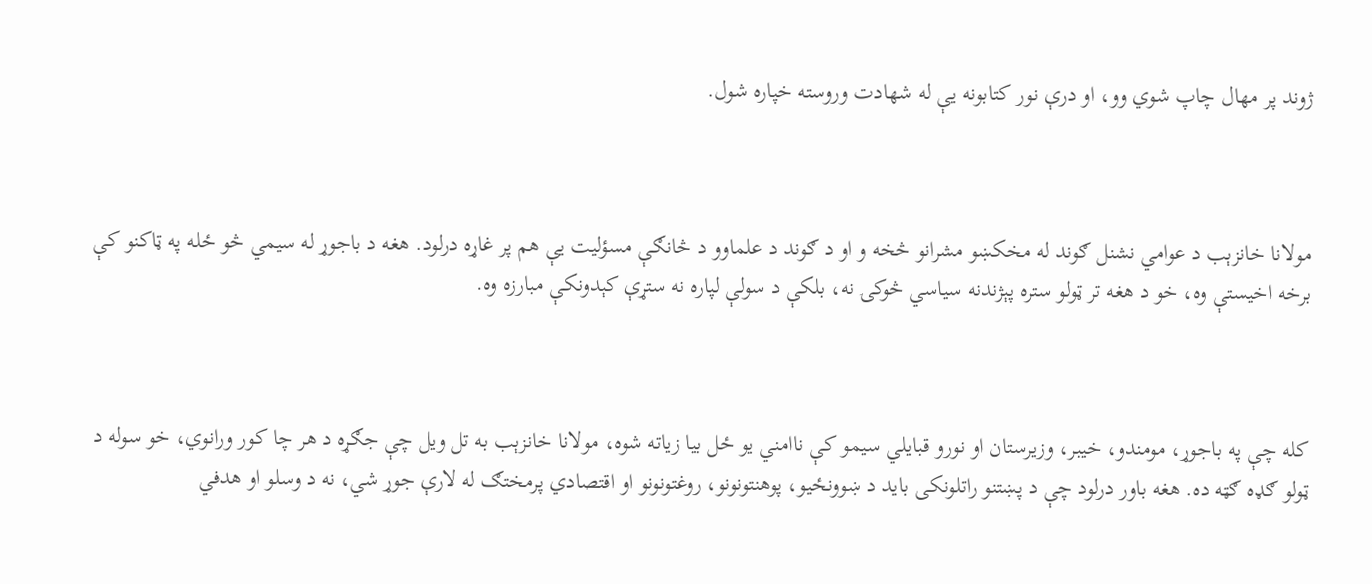ژوند پر مهال چاپ شوي وو، او درې نور کتابونه یې له شهادت وروسته خپاره شول.



مولانا خانزېب د عوامي نشنل ګوند له مخکښو مشرانو څخه و او د ګوند د علماوو د څانګې مسؤلیت یې هم پر غاړه درلود. هغه د باجوړ له سیمي څو ځله په ټاکنو کې برخه اخیستې وه، خو د هغه تر ټولو ستره پېژندنه سیاسي څوکۍ نه، بلکې د سولې لپاره نه ستړې کېدونکې مبارزه وه.



کله چې په باجوړ، مومندو، خیبر، وزیرستان او نورو قبایلي سیمو کې ناامني یو ځل بیا زیاته شوه، مولانا خانزېب به تل ویل چې جګړه د هر چا کور ورانوي، خو سوله د ټولو ګډه ګټه ده. هغه باور درلود چې د پښتنو راتلونکی باید د ښوونځیو، پوهنتونونو، روغتونونو او اقتصادي پرمختګ له لارې جوړ شي، نه د وسلو او هدفي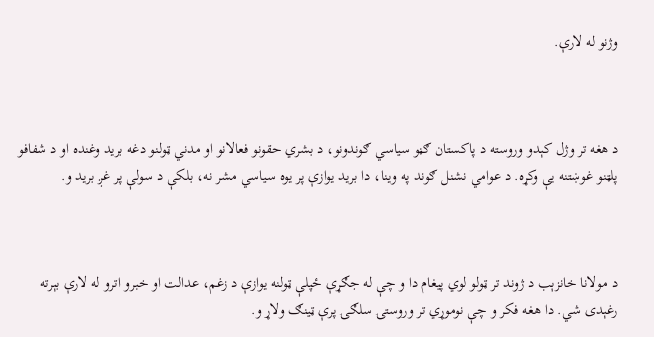وژنو له لارې.



د هغه تر وژل کېدو وروسته د پاکستان ګڼو سیاسي ګوندونو، د بشري حقونو فعالانو او مدني ټولنو دغه برید وغنده او د شفافو پلټنو غوښتنه یې وکړه. د عوامي نشنل ګوند په وینا، دا برید یوازې پر یوه سیاسي مشر نه، بلکې د سولې پر غږ برید و.



د مولانا خانزېب د ژوند تر ټولو لوي پیغام دا و چې له جګړې ځپلې ټولنه یوازې د زغم، عدالت او خبرو اترو له لارې بېرته رغېدی شي. دا هغه فکر و چې نوموړي تر وروستۍ سلګۍ پرې ټینګ ولاړ و.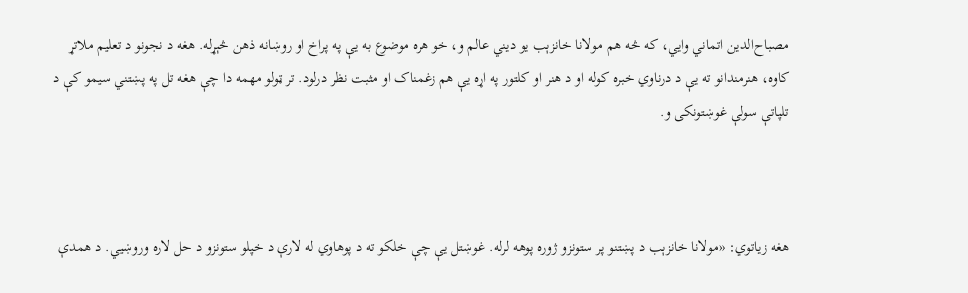مصباح‌الدین اتماني وایي، که څه هم مولانا خانزېب یو دیني عالم و، خو هره موضوع به یې په پراخ او روښانه ذهن څېړله. هغه د نجونو د تعلیم ملاتړ کاوه، هنرمندانو ته یې د درناوي خبره کوله او د هنر او کلتور په اړه یې هم زغمناک او مثبت نظر درلود. تر ټولو مهمه دا چې هغه تل په پښتني سیمو کې د تلپاتې سولې غوښتونکی و.



هغه زیاتوي: «مولانا خانزېب د پښتنو پر ستونزو ژوره پوهه لرله. غوښتل یې چې خلکو ته د پوهاوي له لارې د خپلو ستونزو د حل لاره وروښيي. د همدې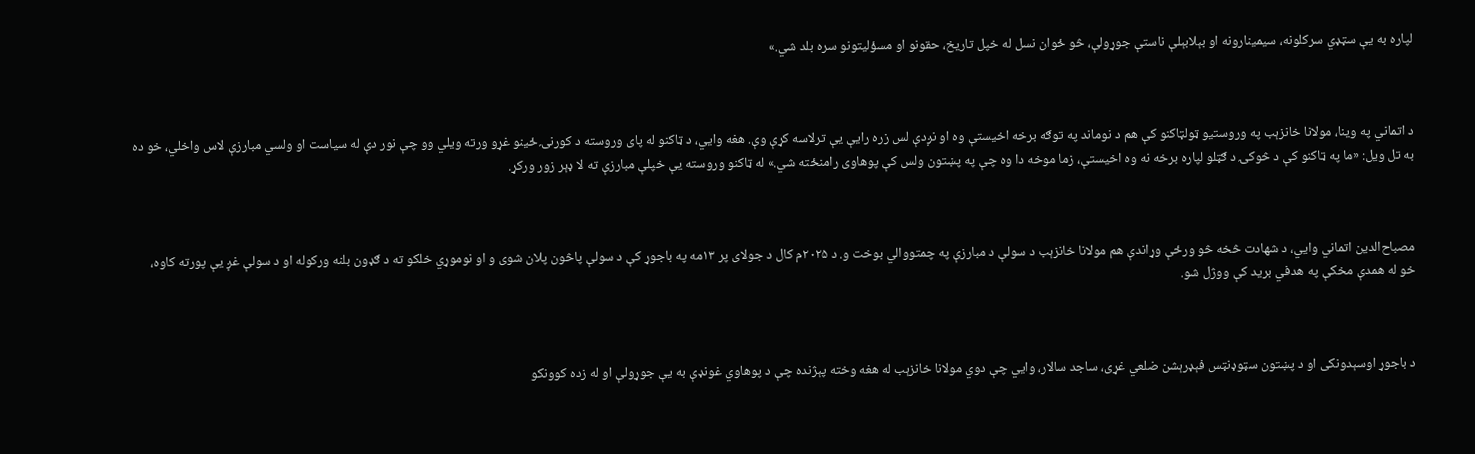لپاره به یې سټډي سرکلونه، سیمینارونه او بېلابېلې ناستې جوړولې، څو ځوان نسل له خپل تاریخ، حقونو او مسؤلیتونو سره بلد شي.»



د اتماني په وینا، مولانا خانزېب په وروستیو ټولټاکنو کې هم د نوماند په توګه برخه اخیستې وه او نږدې لس زره رایې یې ترلاسه کړې وې. هغه وایي، د ټاکنو له پای وروسته د کورنۍ ځینو غړو ورته ویلي وو چې نور دې له سیاست او ولسي مبارزې لاس واخلي، خو ده به تل ویل: «ما په ټاکنو کې د څوکۍ د ګټلو لپاره برخه نه وه اخیستې، زما موخه دا وه چې په پښتون ولس کې پوهاوی رامنځته شي.» له ټاکنو وروسته یې خپلې مبارزې ته لا ډېر زور ورکړ.



مصباح‌الدین اتماني وایي، د شهادت څخه څو ورځې وړاندې هم مولانا خانزېب د سولې د مبارزې په چمتووالي بوخت و. د ۲۰۲۵م کال د جولای پر ۱۳مه په باجوړ کې د سولې پاڅون پلان شوی و او نوموړي خلکو ته د ګډون بلنه ورکوله او د سولې غږ یې پورته کاوه، خو له همدې مخکې په هدفي برید کې ووژل شو.



د باجوړ اوسېدونکی او د پښتون سټوډنټس فېډرېشن ضلعي غړی، ساجد سالار، وایي چې دوي مولانا خانزېب له هغه وخته پېژنده چې د پوهاوي غونډې به یې جوړولې او له زده‌ کوونکو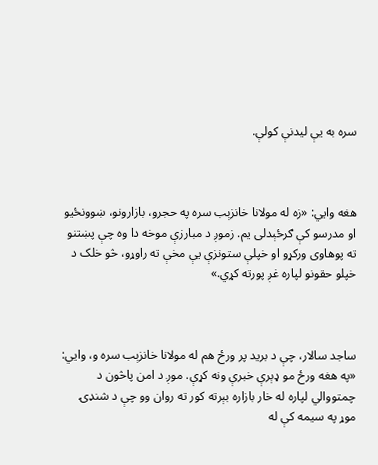سره به یې لیدنې کولې.



هغه وایي: «زه له مولانا خانزېب سره په حجرو، بازارونو، ښوونځیو او مدرسو کې ګرځېدلی یم. زموږ د مبارزې موخه دا وه چې پښتنو ته پوهاوی ورکړو او خپلې ستونزې یې مخې ته راوړو، څو خلک د خپلو حقونو لپاره غږ پورته کړي.»



ساجد سالار، چې د برید پر ورځ هم له مولانا خانزېب سره و، وایي: «په هغه ورځ مو ډېرې خبرې ونه کړې. موږ د امن پاڅون د چمتووالي لپاره له خار بازاره بېرته کور ته روان وو چې د شنډۍ موړ په سیمه کې له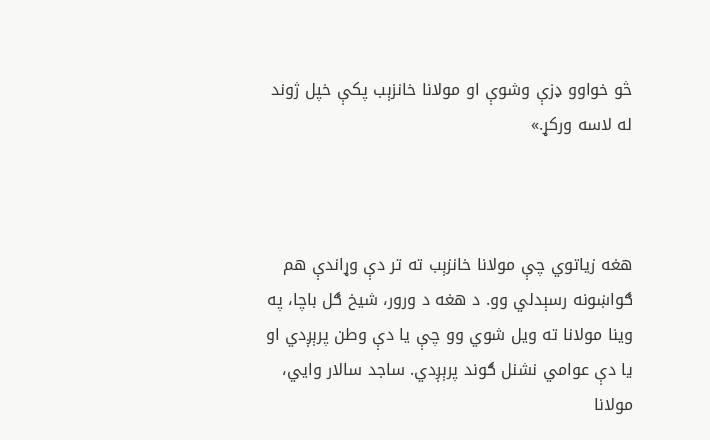څو خواوو ډزې وشوې او مولانا خانزېب پکې خپل ژوند له لاسه ورکړ.»



هغه زیاتوي چې مولانا خانزېب ته تر دې وړاندې هم ګواښونه رسېدلي وو. د هغه د ورور، شیخ ګل باچا، په وینا مولانا ته ویل شوي وو چې یا دې وطن پرېږدي او یا دې عوامي نشنل ګوند پرېږدي. ساجد سالار وایي، مولانا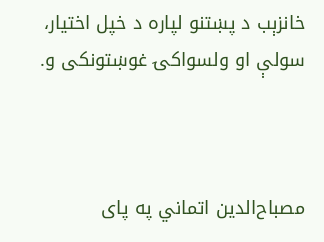خانزېب د پښتنو لپاره د خپل اختیار، سولې او ولسواکۍ غوښتونکی و.



مصباح‌الدین اتماني په پای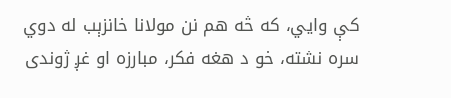کې وایي، که څه هم نن مولانا خانزېب له دوي سره نشته، خو د هغه فکر، مبارزه او غږ ژوندی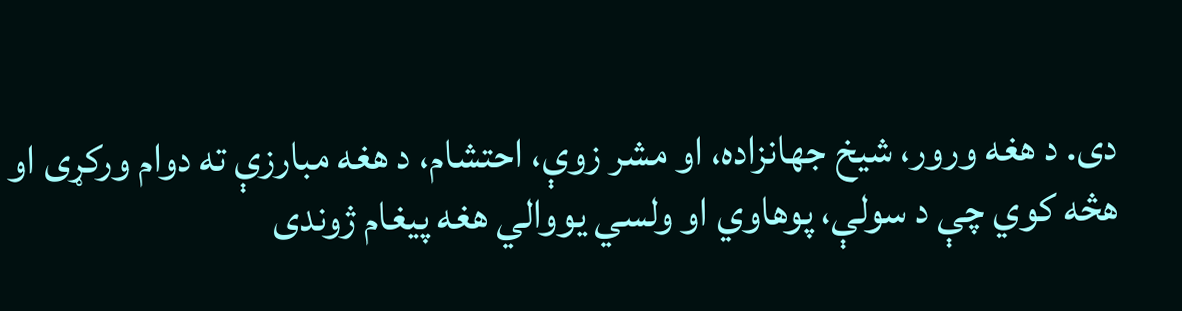دی. د هغه ورور، شیخ جهانزاده، او مشر زوې، احتشام، د هغه مبارزې ته دوام ورکړی او هڅه کوي چې د سولې، پوهاوي او ولسي یووالي هغه پیغام ژوندی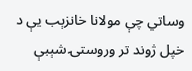وساتي چې مولانا خانزېب یې د خپل ژوند تر وروستۍ شېبې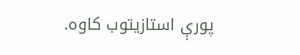پورې استازیتوب کاوه.